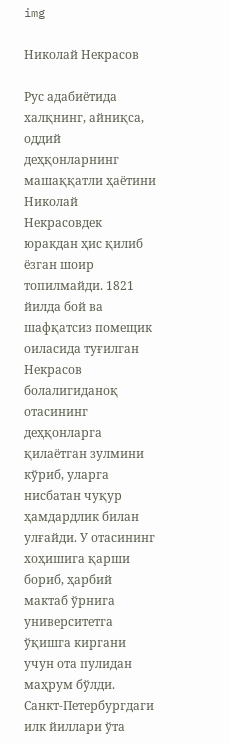img

Николай Некрасов

Рус адабиётида халқнинг, айниқса, оддий деҳқонларнинг машаққатли ҳаётини Николай Некрасовдек юракдан ҳис қилиб ёзган шоир топилмайди. 1821 йилда бой ва шафқатсиз помещик оиласида туғилган Некрасов болалигиданоқ отасининг деҳқонларга қилаётган зулмини кўриб, уларга нисбатан чуқур ҳамдардлик билан улғайди. У отасининг хоҳишига қарши бориб, ҳарбий мактаб ўрнига университетга ўқишга киргани учун ота пулидан маҳрум бўлди. Санкт-Петербургдаги илк йиллари ўта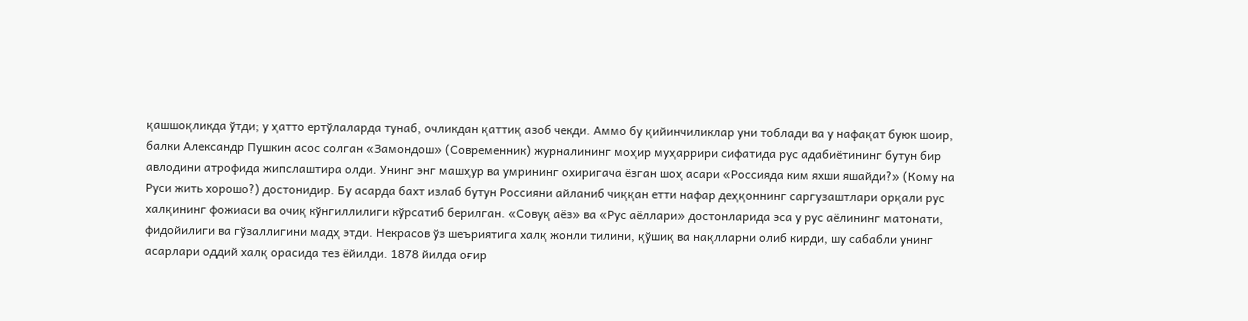қашшоқликда ўтди; у ҳатто ертўлаларда тунаб, очликдан қаттиқ азоб чекди. Аммо бу қийинчиликлар уни тоблади ва у нафақат буюк шоир, балки Александр Пушкин асос солган «Замондош» (Современник) журналининг моҳир муҳаррири сифатида рус адабиётининг бутун бир авлодини атрофида жипслаштира олди. Унинг энг машҳур ва умрининг охиригача ёзган шоҳ асари «Россияда ким яхши яшайди?» (Кому на Руси жить хорошо?) достонидир. Бу асарда бахт излаб бутун Россияни айланиб чиққан етти нафар деҳқоннинг саргузаштлари орқали рус халқининг фожиаси ва очиқ кўнгиллилиги кўрсатиб берилган. «Совуқ аёз» ва «Рус аёллари» достонларида эса у рус аёлининг матонати, фидойилиги ва гўзаллигини мадҳ этди. Некрасов ўз шеъриятига халқ жонли тилини, қўшиқ ва нақлларни олиб кирди, шу сабабли унинг асарлари оддий халқ орасида тез ёйилди. 1878 йилда оғир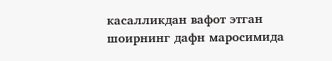касалликдан вафот этган шоирнинг дафн маросимида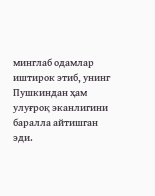минглаб одамлар иштирок этиб, унинг Пушкиндан ҳам улуғроқ эканлигини баралла айтишган эди.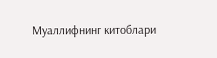Муаллифнинг китоблари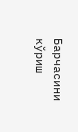Барчасини кўриш